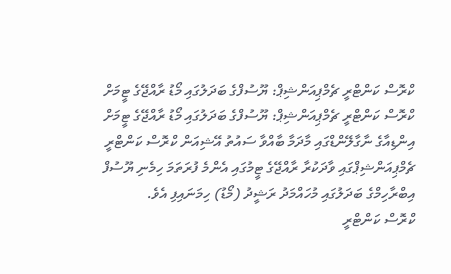ކްރޮސް ކަންޓްރީ ޗެމްޕިއަންޝިޕް: ޔޫސުފްގެ ބަދަލުގައި މޯޑު ރާއްޖޭގެ ޓީމަށް
ކްރޮސް ކަންޓްރީ ޗެމްޕިއަންޝިޕް: ޔޫސުފްގެ ބަދަލުގައި މޯޑު ރާއްޖޭގެ ޓީމަށް
އިންޑިއާގެ ނާގާލޭންޑްގައި މާދަމާ ބާއްވާ ސައުތު އޭޝިއަން ކްރޮސް ކަންޓްރީ ޗެމްޕިއަންޝިޕްގައި ވާދަކުރާ ރާއްޖޭގެ ޓީމުގައި އެންމެ ފުރަތަމަ ހިމެނި ޔޫސުފް އިބްރާހިމްގެ ބަދަލުގައި މުހައްމަދު ރަޝީދު (މޯޑު) ހިމަނައިފި އެވެ.
ކްރޮސް ކަންޓްރީ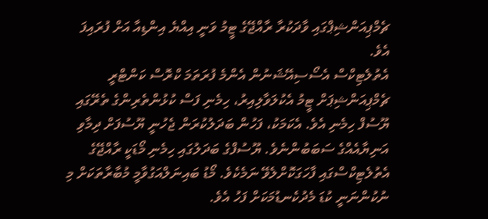ޗެމްޕިއަންޝިޕްގައި ވާދަކުރާ ރާއްޖޭގެ ޓީމު ވަނީ އިއްޔެ އިންޑިއާ އަށް ފުރައިފަ އެވެ.
އެތުލެޓިކްސް އެސޯސިއޭޝަނުން އެންމެ ފުރަތަމަ ކްރޮސް ކަންޓްރީ ޗެމްޕިއަންޝިޕަށް ޓީމު އެކުލަވާލިއިރު، ހިމެނި ފަސް ކުޅުންތެރިންގެ ތެރޭގައި ޔޫސުފް ހިމެނި އެވެ. އެކަމަކު، ފަހުން ބަދަލުކުރަން ޖެހުނީ ޔޫސުފަށް ދިމާވި އަނިޔާއެއްގެ ސަބަބުންނެވެ. ޔޫސުފްގެ ބަދަލުގައި ހިމެނި މޯޑަކީ ރާއްޖޭގެ އެތުލެޓިކްސްގައި ފާހަގަކޮށްލެވޭ ނަމެކެވެ. މޯޑު ބައިނަލްއަގުވާމީ މުބާރާތަކަށް މި ނުކުންނަނީ ކުޑަ މެދުކެނޑުމަކަށް ފަހު އެވެ.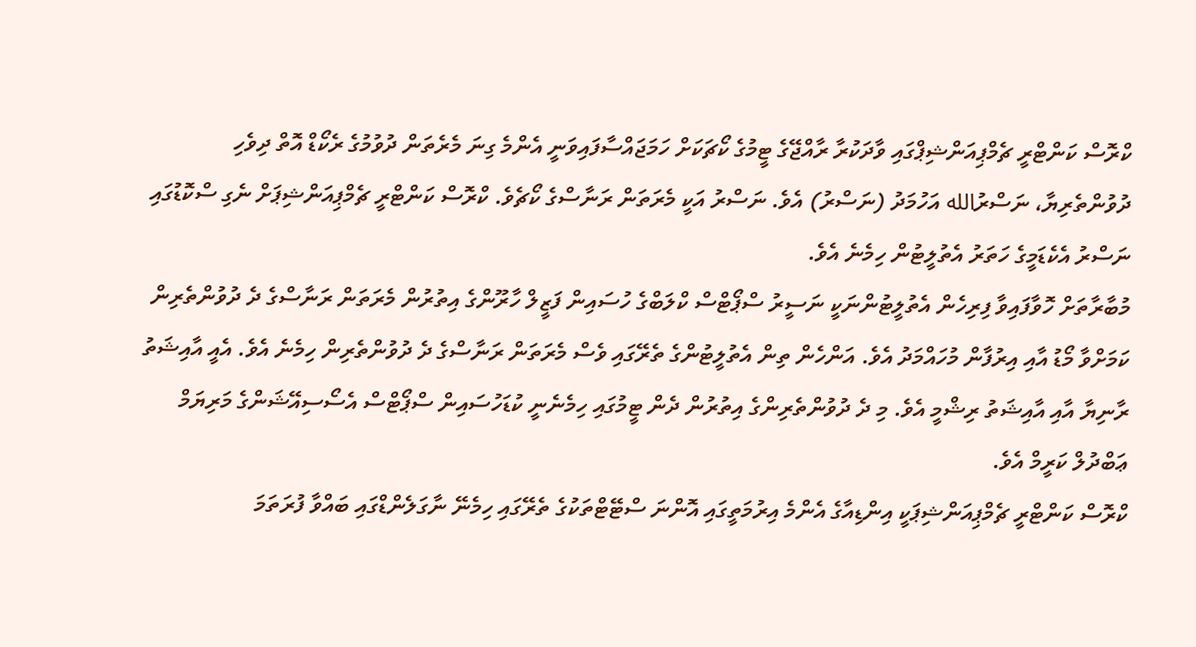ކްރޮސް ކަންޓްރީ ޗެމްޕިއަންޝިޕްގައި ވާދަކުރާ ރާއްޖޭގެ ޓީމުގެ ކޯޗަކަށް ހަމަޖައްސާފައިވަނީ އެންމެ ގިނަ މެރެތަން ދުވުމުގެ ރެކޯޑް އޮތް ދިވެހި ދުވުންތެރިޔާ، ނަސްރުالله އަހުމަދު (ނަސްރު) އެވެ. ނަސްރު އަކީ މެރަތަން ރަނާސްގެ ކޯޗެވެ. ކްރޮސް ކަންޓްރީ ޗެމްޕިއަންޝިޕަށް ނެގި ސްކޮޑުގައި ނަސްރު އެކެޑަމީގެ ހަތަރު އެތުލީޓުން ހިމެނެ އެވެ.
މުބާރާތަށް ހޮވާފައިވާ ފިރިހެން އެތުލީޓުންނަކީ ނަސީރު ސްޕޯޓްސް ކްލަބްގެ ހުސައިން ފަޒީލް ހާރޫންގެ އިތުރުން މެރަތަން ރަނާސްގެ ދެ ދުވުންތެރިން ކަމަށްވާ މޯޑު އާއި އިރުފާން މުހައްމަދު އެވެ. އަންހެން ތިން އެތުލީޓުންގެ ތެރޭގައި ވެސް މެރަތަން ރަނާސްގެ ދެ ދުވުންތެރިން ހިމެނެ އެވެ. އެއީ އާއިޝަތު ރާނިޔާ އާއި އާއިޝަތު ރިޝްމީ އެވެ. މި ދެ ދުވުންތެރިންގެ އިތުރުން ދެން ޓީމުގައި ހިމެނެނީ ކުޑަހުސައިން ސްޕޯޓްސް އެސޯސިއޭޝަންގެ މަރިޔަމް ޢަބްދުލް ކަރީމް އެވެ.
ކްރޮސް ކަންޓްރީ ޗެމްޕިއަންޝިޕަކީ އިންޑިއާގެ އެންމެ އިރުމަތީގައި އޮންނަ ސްޓޭޓްތަކުގެ ތެރޭގައި ހިމެނޭ ނާގަލެންޑްގައި ބައްވާ ފުރަތަމަ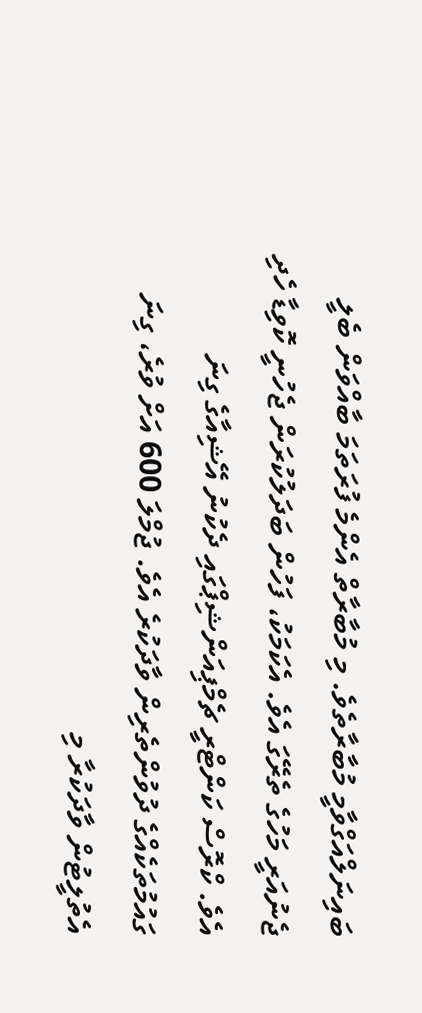ބައިނަލްއަގްވާމީ މުބާރާތެވެ. މި މުބާރާތް އެންމެ ފުރަތަމަ ބާއްވަން ބެލީ ޖެނުއަރީ މަހުގެ ތެރޭގަ އެވެ. އެކަމަކު، ފަހުން ބަދަލުކުރަން ޖެހުނީ ކޮވިޑާ ހެދި އެވެ. ކްރޮސް ކަންޓްރީ ޗެމްޕިއަންޝިޕްގައި ދެކުނު އޭޝިއާގެ ގިނަ ގައުމުތަކެއްގެ ދުވުންތެރިން ވާދަކުރެ އެވެ. ޖުމްލަ 600 އަށް ވުރެ، ގިނަ އެތުލީޓުން ވާދަކުރާ މި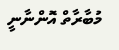މުބާރާތް އޮންނާނީ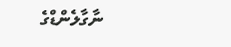ނާގާލެންޑްގެ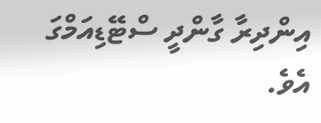އިންދިރާ ގާންދީ ސްޓޭޑިއަމްގަ އެވެ.